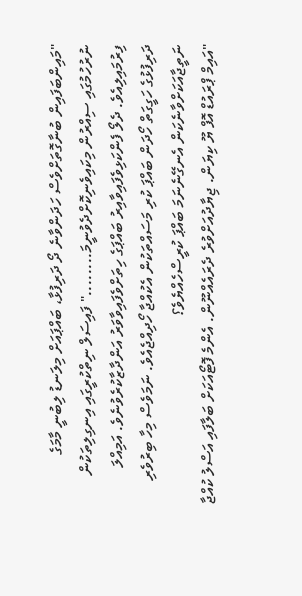"މައިންބަފައިން ބުނާގޮތަށްވެސް ހަދަންވާނެ ދޯ ދަރިފުޅާ، ބައްޕައަށް މިލަނޑު ލިބުނީ މާމަގެ ނުރުހުމުގައި ސިއްރުން މިކައިވެނިކޮށްދެވުނީމަ........" ފައިސަލް ނިތްކުރީގައި އިނގިލިތަކުން ފިރުމައިލިއެވެ. ދެލޯ ފެންކަޅިވެފައިވާއިރު ބައްޕަގެ ހިތަށްވެފައިވާވަރު އަންދާޒާކުރެވުނެވެ. އަމިއްލަ ދަރިފުޅުގެ ހަގީގަތް ހޯދަން ބައްޕަ ކުރި މަސައްތަކުން އެކުއްޖާ ހޯދިއްޖެއެވެ. ނަމަވެސް މިހާ ބިރުވެރި ނަތީޖާއަކަށްވާނެކަން އެނގޭނެނަމަ ބައްޕަ ކުރީސްހެއްޔެވެ؟
"އައިމް ޕްރައުޑް އޮފް ޔޫ ކިޔަން. ޖިޔާދުއަށްވުރެ ދެރައެއްނޫން. އެންމެ ފޮޓޯއަކަށް ބަލާފައި އަސްލު ކުއްޖާ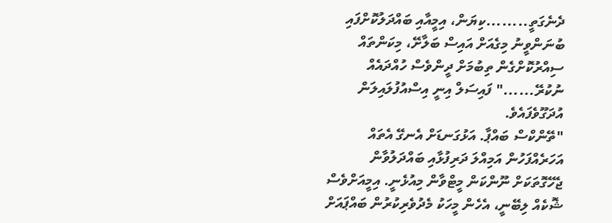ދެނެގަތީ........ކިޔަން، އިމީއާއި ބައްދަލުކޮށްފައި ބުނަންވީނު މިގެއަށް އައިސް ބަލާށޭ، މިކަންތައް ސިއްރުކޮށްގެން ތިބުމަށް ދީންވެސް ހުއްދައެއް ނުކުރޭ......" ފައިސަލް އިނީ އިސްއުފުލައިލަން އުދަގޫވެފައެވެ.
"ތޭންކްސް ބައްޕާ. އަޅުގަނޑަށް އެނގޭ އެތައް އަހަރެއްފަހުން އަމިއްލަ ދަރިފުޅާއި ބައްދަލުވާން ޖެހޭގޮތަކަށް ނޫންކަން މީޓްވާން މިއުޅެނީ. އިމީއަށްވެސް ޝޮކެއް ލިބޭނީ، އެހެން މީހަކު މެދުވެރިކުރުން ބައްޕައަށް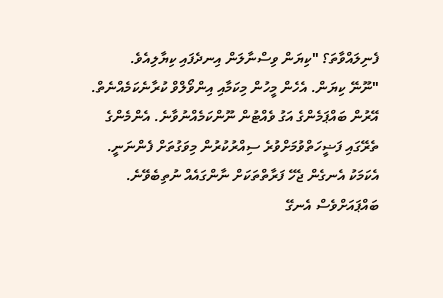ފެނިލައްވާތަ؟ "ކިޔަން ވިސްނާލަން އިނދެފައި ކިޔާލިއެވެ.
"ނޫނޭ ކިޔަން. އެހެން މީހުން މިކަމާއި އިންވޯލްވް ކުރާނެކަމެއްނެތް. އޭރުން ބައްޕަމެންގެ އަގު ވެއްޓުން ނޫންކަމެއްނުވާނެ. އެންމެންގެ ތެރޭގައި ފަޟީހަތްވުމަށްވުރެ ސިއްރުކުރުން މިވަގުތަށް ފެންނަނީ. އެކަމަކު އެނގެން ޖެހޭ ފަރާތްތަކަށް ނާންގައެއް ނުތިބެވޭނެ. ބައްޕައަށްވެސް އެނގޭ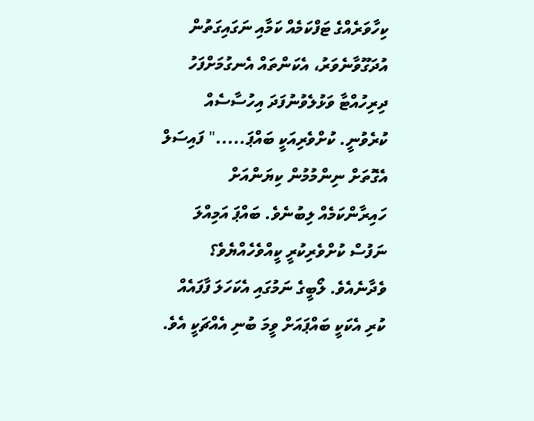ކިހާވަރެއްގެ ޓަފްކަމެއް ކަމާއި ނަގައިގަތުން އުދަގޫވާނެވަރު، އެކަންތައް އެނގުމަށްފަހު ދިރިހުއްޓާ ވަޅުލެވުނުފަދަ އިހުސާސެއް ކުރެވުނީ. ކުށްވެރިއަކީ ބައްޕަ....." ފައިސަލް އެގޮތަށް ނިންމުމުން ކިޔަންއަށް ހައިރާންކަމެއް ލިބުނެވެ. ބައްޕަ އަމިއްލަ ނަފުސް ކުށްވެރިކުރީ ކީއްވެހެއްޔެވެ؟ ވެދާނެއެވެ. ލޯބީގެ ނަމުގައި އެކަހަލަ ފާފައެއް ކުރި އެކަކީ ބައްޕައަށް ވީމަ ބުނި އެއްޗަކީ އެވެ.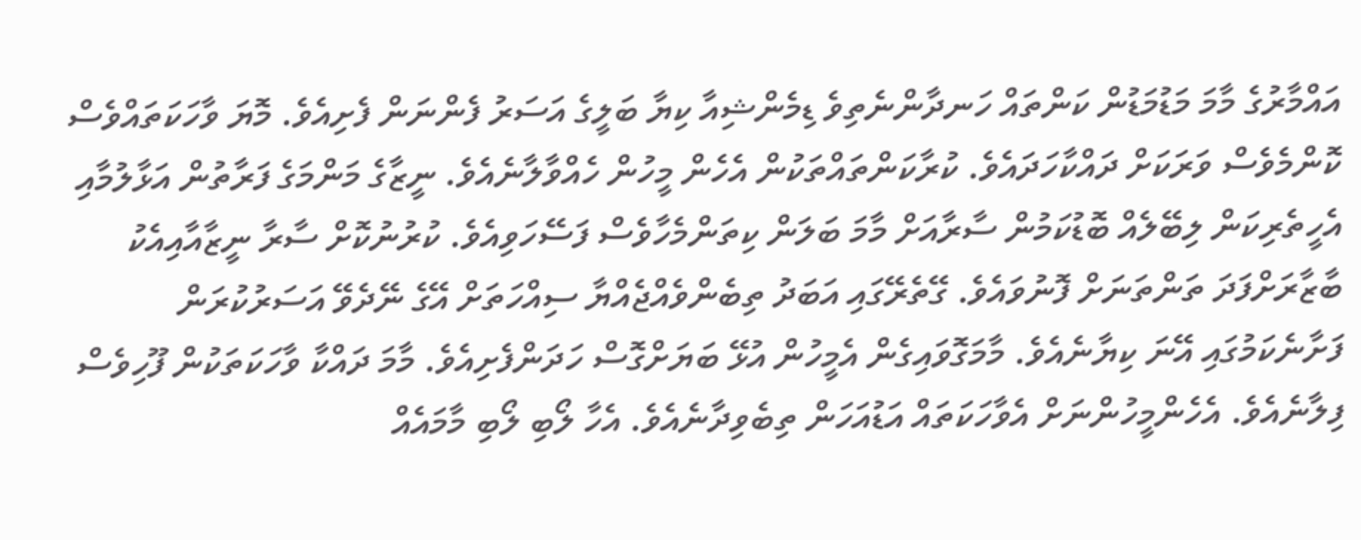އައްމާރުގެ މާމަ މަޑުމަޑުން ކަންތައް ހަނދާންނެތިވެ ޑިމެންޝިއާ ކިޔާ ބަލީގެ އަސަރު ފެންނަން ފެށިއެވެ. މޮޔަ ވާހަކަތައްވެސް ކޮންމެވެސް ވަރަކަށް ދައްކާހަދައެވެ. ކުރާކަންތައްތަކުން އެހެން މީހުން ހެއްވާލާނެއެވެ. ނީޒާގެ މަންމަގެ ފަރާތުން އަޅާލުމާއި އެހީތެރިކަން ލިބޭލެއް ބޮޑުކަމުން ސާރާއަށް މާމަ ބަލަން ކިތަންމެހާވެސް ފަސޭހަވިއެވެ. ކުރުނުކޮށް ސާރާ ނީޒާއާއިއެކު ބާޒާރަށްފަދަ ތަންތަނަށް ފޮނުވައެވެ. ގޭތެރޭގައި އަބަދު ތިބެންވެއްޖެއްޔާ ސިއްހަތަށް އޭގެ ނޭދެވޭ އަސަރުކުރަން ފަށާނެކަމުގައި އޭނަ ކިޔާނެއެވެ. މާމަގޮވައިގެން އެމީހުން އުޅޭ ބަޔަށްގޮސް ހަދަންފެށިއެވެ. މާމަ ދައްކާ ވާހަކަތަކުން ފޫހިވެސް ފިލާނެއެވެ. އެހެންމީހުންނަށް އެވާހަކަތައް އަޑުއަހަން ތިބެވިދާނެއެވެ. އެހާ ލޯބި ލޯބި މާމައެއް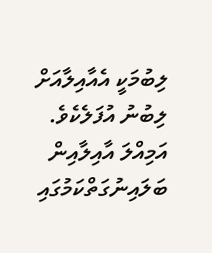ލިބުމަކީ އެއާއިލާއަށް ލިބުނު އުފަލެކެވެ. އަމިއްލަ އާއިލާއިން ބަލައިނުގަތްކަމުގައި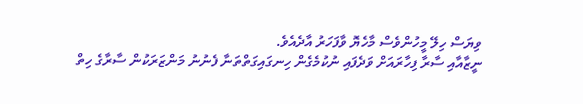ވިޔަސް ހިލޭ މީހުންވެސް މާހެޔޮ ވާފަހަރު އާދެއެވެ.
ނީޒާއާއި ސާރާ ފިހާރައަށް ވަދެފައި ނުކުމެގެން ހިނގައިގަތްތަނާ ފެނުނު މަންޒަރަކުން ސާރާގެ ހިތް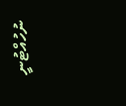ނުހުއްޓުނީ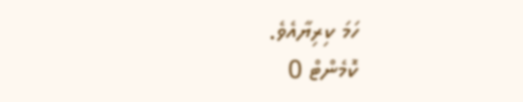ހަމަ ކިރިޔާއެވެ.
ކޮމެންޓް 0